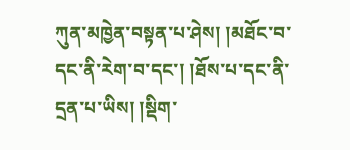ཀུན་མཁྱེན་བསྟན་པ་ཤེས། །མཐོང་བ་དང་ནི་རེག་བ་དང་། །ཐོས་པ་དང་ནི་དྲན་པ་ཡིས། །སྡིག་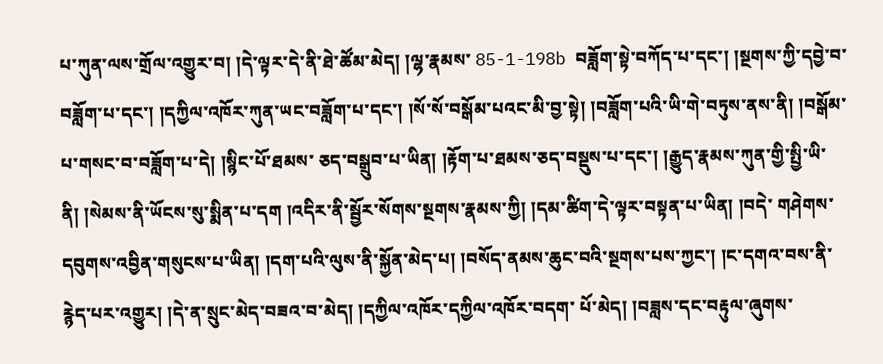པ་ཀུན་ལས་གྲོལ་འགྱུར་བ། །དེ་ལྟར་དེ་ནི་ཐེ་ཚོམ་མེད། །ལྷ་རྣམས་ 85-1-198b བཟློག་སྟེ་བཀོད་པ་དང་། །སྔགས་ཀྱི་དབྱེ་བ་བཟློག་པ་དང་། །དཀྱིལ་འཁོར་ཀུན་ཡང་བཟློག་པ་དང་། །སོ་སོ་བསྒོམ་པའང་མི་བྱ་སྟེ། །བཟློག་པའི་ཡི་གེ་བཏུས་ནས་ནི། །བསྒོམ་པ་གསང་བ་བཟློག་པ་དེ། །སྙིང་པོ་ཐམས་ ཅད་བསྒྲུབ་པ་ཡིན། །རྟོག་པ་ཐམས་ཅད་བསྡུས་པ་དང་། །རྒྱུད་རྣམས་ཀུན་གྱི་སྤྱི་ཡི་ནི། །སེམས་ནི་ཡོངས་སུ་སྨིན་པ་དག །འདིར་ནི་སྦྱོར་སོགས་སྔགས་རྣམས་ཀྱི། །དམ་ཚིག་དེ་ལྟར་བསྟན་པ་ཡིན། །བདེ་ གཤེགས་དབུགས་འབྱིན་གསུངས་པ་ཡིན། །དག་པའི་ལུས་ནི་སྐྱོན་མེད་པ། །བསོད་ནམས་ཆུང་བའི་སྔགས་པས་ཀྱང་། །ང་དགའ་བས་ནི་རྙེད་པར་འགྱུར། །དེ་ན་སྲུང་མེད་བཟའ་བ་མེད། །དཀྱིལ་འཁོར་དཀྱིལ་འཁོར་བདག་ པོ་མེད། །བཟླས་དང་བརྟུལ་ཞུགས་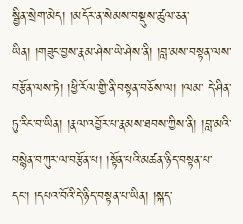སྦྱིན་སྲེག་མེད། །མདོར་ན་སེམས་བསྡུས་ཚུལ་ཅན་ཡིན། །གཟུང་བྱས་རྣམ་ཤེས་ཡེ་ཤེས་ནི། །བླ་མས་བསྟན་ལས་བརྩོན་ལས་ཏེ། །ཕྱི་རོལ་གྱི་ནི་བསྟན་བཅོས་ལ། །ལམ་ དེ་ཤིན་ཏུ་རིང་བ་ཡིན། །རྣལ་འབྱོར་པ་རྣམས་ཐབས་ཀྱིས་ནི། །བླ་མའི་བསྙེན་བཀུར་ལ་བརྩོན་པ། །སྟོན་པའི་མཚན་ཉིད་བསྟན་པ་དང་། །དཔའ་བོའི་དེ་ཉིད་བསྟན་པ་ཡིན། །སྐད་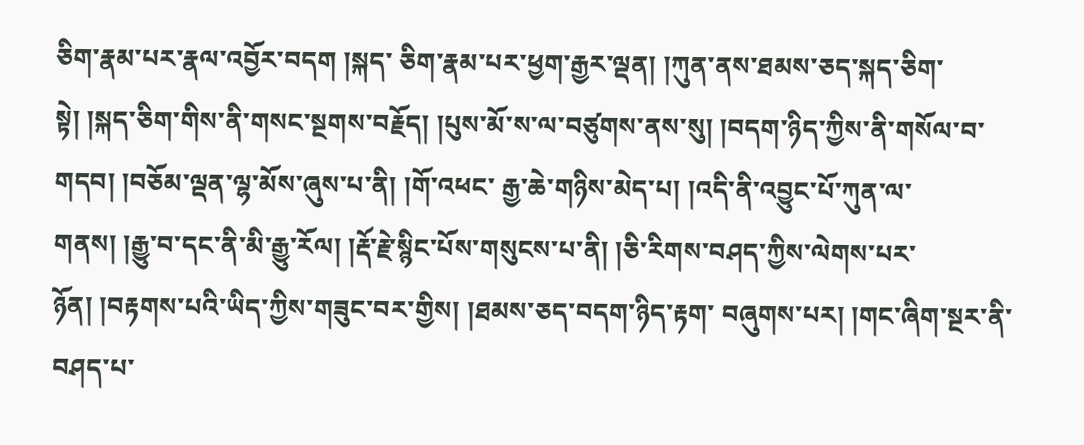ཅིག་རྣམ་པར་རྣལ་འབྱོར་བདག །སྐད་ ཅིག་རྣམ་པར་ཕྱག་རྒྱར་ལྡན། །ཀུན་ནས་ཐམས་ཅད་སྐད་ཅིག་སྟེ། །སྐད་ཅིག་གིས་ནི་གསང་སྔགས་བརྗོད། །པུས་མོ་ས་ལ་བཙུགས་ནས་སུ། །བདག་ཉིད་ཀྱིས་ནི་གསོལ་བ་གདབ། །བཅོམ་ལྡན་ལྷ་མོས་ཞུས་པ་ནི། །གོ་འཕང་ རྒྱ་ཆེ་གཉིས་མེད་པ། །འདི་ནི་འབྱུང་པོ་ཀུན་ལ་གནས། །རྒྱུ་བ་དང་ནི་མི་རྒྱུ་རོལ། །རྡོ་རྗེ་སྙིང་པོས་གསུངས་པ་ནི། །ཅི་རིགས་བཤད་ཀྱིས་ལེགས་པར་ཉོན། །བརྟགས་པའི་ཡིད་ཀྱིས་གཟུང་བར་གྱིས། །ཐམས་ཅད་བདག་ཉིད་རྟག་ བཞུགས་པར། །གང་ཞིག་སྔར་ནི་བཤད་པ་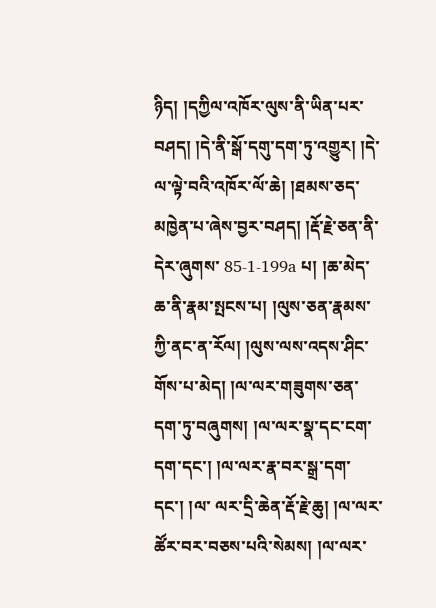ཉིད། །དཀྱིལ་འཁོར་ལུས་ནི་ཡིན་པར་བཤད། །དེ་ནི་སྒོ་དགུ་དག་ཏུ་འགྱུར། །དེ་ལ་ལྟེ་བའི་འཁོར་ལོ་ཆེ། །ཐམས་ཅད་མཁྱེན་པ་ཞེས་བྱར་བཤད། །རྡོ་རྗེ་ཅན་ནི་དེར་ཞུགས་ 85-1-199a པ། །ཆ་མེད་ཆ་ནི་རྣམ་སྤངས་པ། །ལུས་ཅན་རྣམས་ཀྱི་ནང་ན་རོལ། །ལུས་ལས་འདས་ཤིང་གོས་པ་མེད། །ལ་ལར་གཟུགས་ཅན་དག་ཏུ་བཞུགས། །ལ་ལར་སྣ་དང་ངག་དག་དང་། །ལ་ལར་རྣ་བར་སྒྲ་དག་དང་། །ལ་ ལར་དྲི་ཆེན་རྡོ་རྗེ་ཆུ། །ལ་ལར་ཚོར་བར་བཅས་པའི་སེམས། །ལ་ལར་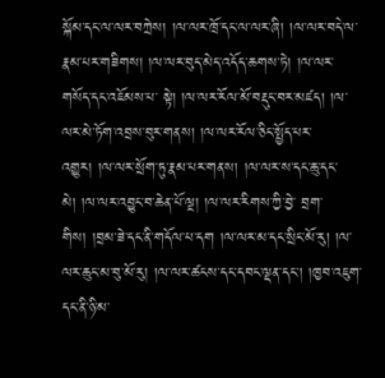སྐོམ་དང་ལ་ལར་བཀྲེས། །ལ་ལར་ཁྲོ་དང་ལ་ལར་ཞི། །ལ་ལར་བདེ་ལ་རྣམ་པར་གཟིགས། །ལ་ལར་བུད་མེད་འདོད་ཆགས་ཏེ། །ལ་ལར་གསོད་དང་འཇོམས་པ་ སྟེ། །ལ་ལར་རོལ་མོ་བརྡུང་བར་མཛད། །ལ་ལར་མེ་ཏོག་འབྲས་བུར་གནས། །ལ་ལར་རོལ་ཅིང་སྤྱོད་པར་འགྱུར། །ལ་ལར་སྲོག་ཏུ་རྣམ་པར་གནས། །ལ་ལར་ས་དང་ཆུ་དང་མེ། །ལ་ལར་འབྱུང་བ་ཆེན་པོ་ལྔ། །ལ་ལར་རིགས་ཀྱི་བྱེ་ བྲག་གིས། །བྲམ་ཟེ་དང་ནི་གདོལ་པ་དག །ལ་ལར་མ་དང་སྲིང་མོ་རུ། །ལ་ལར་ཆུང་མ་བུ་མོ་རུ། །ལ་ལར་ཚངས་དང་དབང་ལྡན་དང་། །ཁྱབ་འཇུག་དང་ནི་ཉི་མ་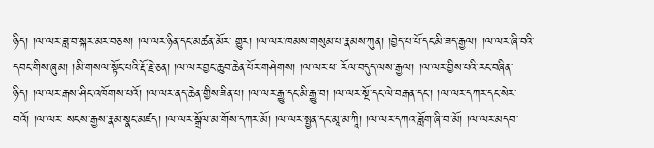ཉིད། །ལ་ལར་ཟླ་བ་སྐར་མར་བཅས། །ལ་ལར་ཉིན་དང་མཚན་མོར་ གྱུར། །ལ་ལར་ཁམས་གསུམ་པ་རྣམས་ཀུན། །བྱེད་པ་པོ་དང་མི་ཟད་རྒྱལ། །ལ་ལར་ཞི་བའི་དབང་གིས་ཞུམ། །མི་གསལ་སྟོང་པའི་རྡོ་རྗེ་ཅན། །ལ་ལར་བྱང་ཆུབ་ཆེན་པོར་གཤེགས། །ལ་ལར་ཕ་ རོལ་བདུད་ལས་རྒྱལ། །ལ་ལར་བྱིས་པའི་རང་བཞིན་ཉིད། །ལ་ལར་རྒས་ཤིང་འཁོགས་པའོ། །ལ་ལར་ནད་ཆེན་གྱིས་ཟིན་པ། །ལ་ལར་རྒྱུ་དང་མི་རྒྱུ་བ། །ལ་ལར་སྔོ་དང་ལེ་བརྒན་དང་། །ལ་ལར་དཀར་དང་སེར་བའོ། །ལ་ལར་ སངས་རྒྱས་རྣམ་སྣང་མཛད། །ལ་ལར་སྒྲོལ་མ་གོས་དཀར་མོ། །ལ་ལར་སྤྱན་དང་མཱ་མ་ཀཱི། །ལ་ལར་དཀའ་ཟློག་ཞི་བ་མོ། །ལ་ལར་མདབ་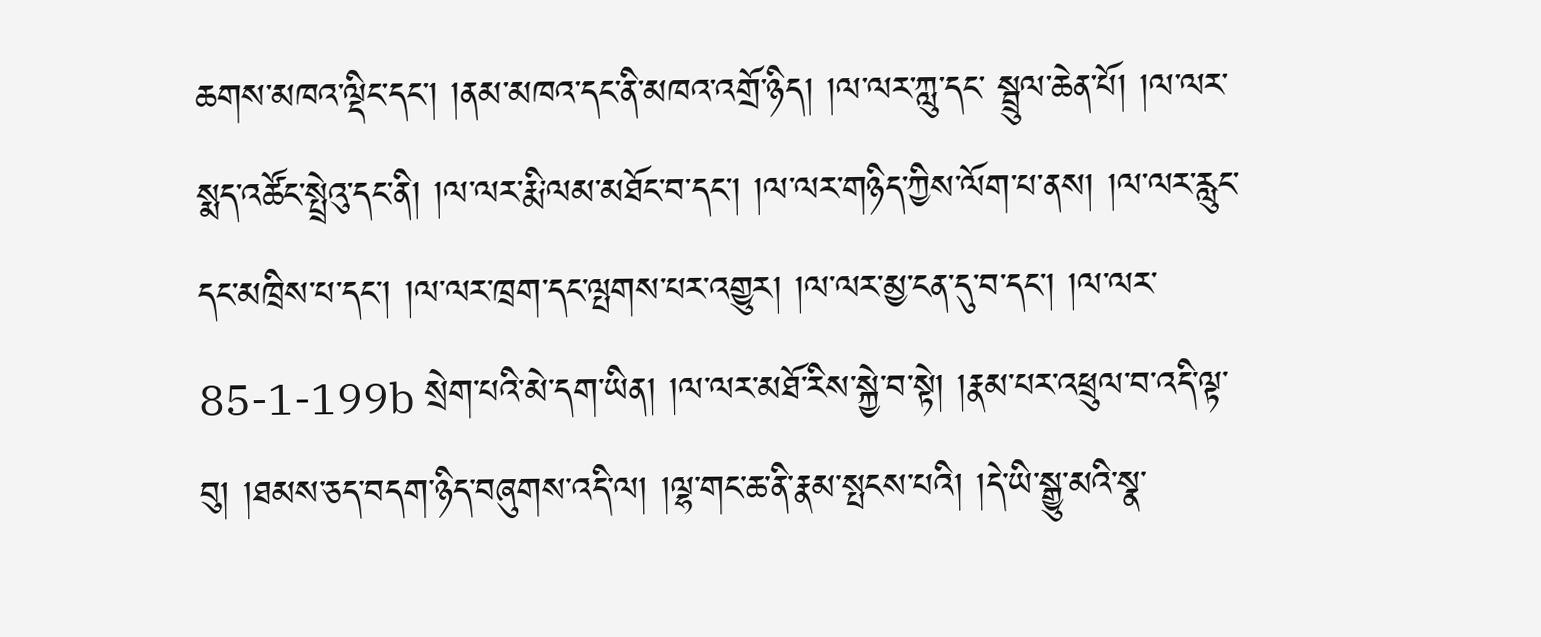ཆགས་མཁའ་ལྡིང་དང་། །ནམ་མཁའ་དང་ནི་མཁའ་འགྲོ་ཉིད། །ལ་ལར་ཀླུ་དང་ སྦྲུལ་ཆེན་པོ། །ལ་ལར་སྨད་འཚོང་སྤྲེའུ་དང་ནི། །ལ་ལར་རྨི་ལམ་མཐོང་བ་དང་། །ལ་ལར་གཉིད་ཀྱིས་ལོག་པ་ནས། །ལ་ལར་རླུང་དང་མཁྲིས་པ་དང་། །ལ་ལར་ཁྲག་དང་ལྤགས་པར་འགྱུར། །ལ་ལར་མྱ་ངན་དུ་བ་དང་། །ལ་ལར་ 85-1-199b སྲེག་པའི་མེ་དག་ཡིན། །ལ་ལར་མཐོ་རིས་སྐྱེ་བ་སྟེ། །རྣམ་པར་འཕྲུལ་བ་འདི་ལྟ་བུ། །ཐམས་ཅད་བདག་ཉིད་བཞུགས་འདི་ལ། །ལྷ་གང་ཆ་ནི་རྣམ་སྤངས་པའི། །དེ་ཡི་སྒྱུ་མའི་སྣ་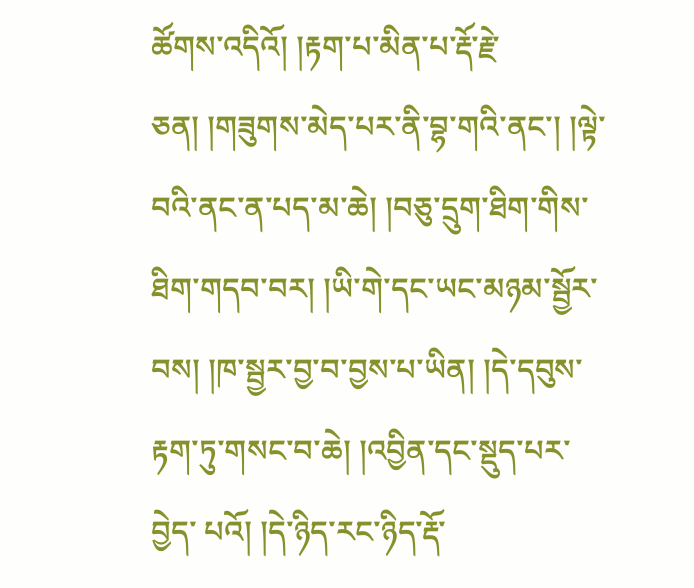ཚོགས་འདིའོ། །རྟག་པ་མིན་པ་རྡོ་རྗེ་ ཅན། །གཟུགས་མེད་པར་ནི་བྷ་གའི་ནང་། །ལྟེ་བའི་ནང་ན་པད་མ་ཆེ། །བཅུ་དྲུག་ཐིག་གིས་ཐིག་གདབ་བར། །ཡི་གེ་དང་ཡང་མཉམ་སྦྱོར་བས། །ཁ་སྦྱར་བྱ་བ་བྱས་པ་ཡིན། །དེ་དབུས་རྟག་ཏུ་གསང་བ་ཆེ། །འབྱིན་དང་སྡུད་པར་བྱེད་ པའོ། །དེ་ཉིད་རང་ཉིད་རྡོ་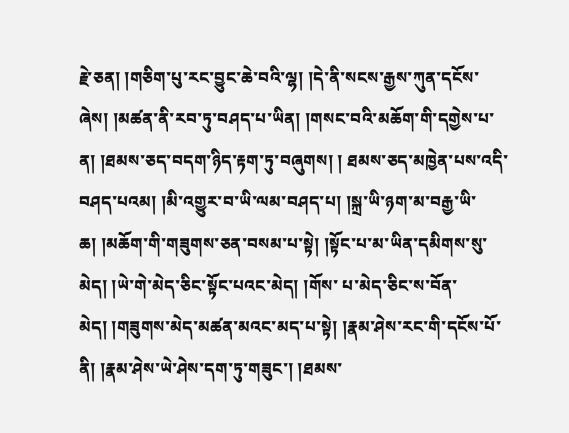རྗེ་ཅན། །གཅིག་པུ་རང་བྱུང་ཆེ་བའི་ལྷ། །དེ་ནི་སངས་རྒྱས་ཀུན་དངོས་ཞེས། །མཚན་ནི་རབ་ཏུ་བཤད་པ་ཡིན། །གསང་བའི་མཆོག་གི་དགྱེས་པ་ན། །ཐམས་ཅད་བདག་ཉིད་རྟག་ཏུ་བཞུགས། ། ཐམས་ཅད་མཁྱེན་པས་འདི་བཤད་པའམ། །མི་འགྱུར་བ་ཡི་ལམ་བཤད་པ། །སྐྲ་ཡི་ཉག་མ་བརྒྱ་ཡི་ཆ། །མཆོག་གི་གཟུགས་ཅན་བསམ་པ་སྟེ། །སྟོང་པ་མ་ཡིན་དམིགས་སུ་མེད། །ཡེ་གེ་མེད་ཅིང་སྟོང་པའང་མེད། །གོས་ པ་མེད་ཅིང་ས་བོན་མེད། །གཟུགས་མེད་མཚན་མའང་མད་པ་སྟེ། །རྣམ་ཤེས་རང་གི་དངོས་པོ་ནི། །རྣམ་ཤེས་ཡེ་ཤེས་དག་ཏུ་གཟུང་། །ཐམས་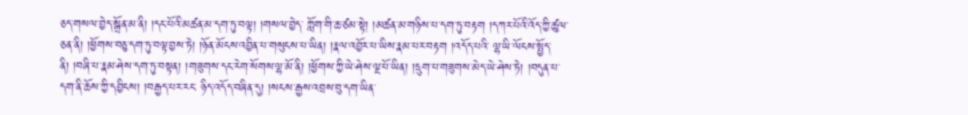ཅད་གསལ་བྱེད་སྒྲོན་མ་ནི། །དང་པོའི་མཚན་མ་དག་ཏུ་བལྟ། །གསལ་བྱེད་ ཀློག་གི་ཆ་ཙམ་སྟེ། །མཚན་མ་གཉིས་པ་དག་ཏུ་བརྟག །དཀར་པོའི་འོད་ཀྱི་ཚུལ་ཅན་ནི། །ཕྱོགས་བཅུ་དག་ཏུ་བལྟ་བྱས་ཏེ། །ཉོན་མོངས་འབྱིན་པ་གསུངས་པ་ཡིན། །རྣལ་འབྱོར་པ་ཡིས་རྣམ་པར་བརྟག །འདོད་པའི་ ལྷ་ཡི་ལོངས་སྤྱོད་ནི། །བཞི་པ་རྣམ་ཤེས་དག་ཏུ་བསྟན། །གཟུགས་དང་རེག་སོགས་ལྷ་མོ་ནི། །ཕྱོགས་ཀྱི་ཡེ་ཤེས་ལྔ་པོ་ཡིན། །དྲུག་པ་གཟུགས་མེད་ཡེ་ཤེས་ཏེ། །བདུན་པ་དག་ནི་ཆོས་ཀྱི་དབྱིངས། །བརྒྱད་པར་རང་ ཉིད་འདོད་བཞིན་དུ། །སངས་རྒྱས་འབྲས་བུ་དག་ཡིན་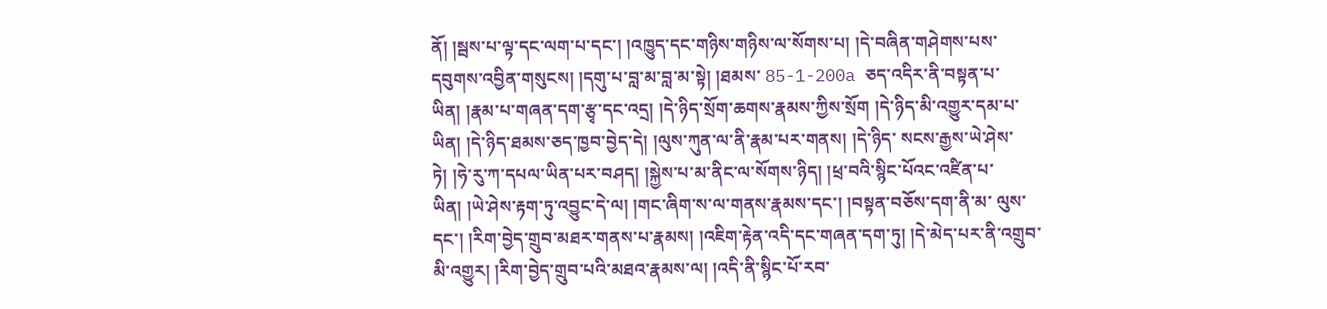ནོ། །སྦས་པ་ལྟ་དང་ལག་པ་དང་། །འཁྱུད་དང་གཉིས་གཉིས་ལ་སོགས་པ། །དེ་བཞིན་གཤེགས་པས་དབུགས་འབྱིན་གསུངས། །དགུ་པ་བླ་མ་བླ་མ་སྟེ། །ཐམས་ 85-1-200a ཅད་འདིར་ནི་བསྟན་པ་ཡིན། །རྣམ་པ་གཞན་དག་རྩྭ་དང་འདྲ། །དེ་ཉིད་སྲོག་ཆགས་རྣམས་ཀྱིས་སྲོག །དེ་ཉིད་མི་འགྱུར་དམ་པ་ཡིན། །དེ་ཉིད་ཐམས་ཅད་ཁྱབ་བྱེད་དེ། །ལུས་ཀུན་ལ་ནི་རྣམ་པར་གནས། །དེ་ཉིད་ སངས་རྒྱས་ཡེ་ཤེས་ཏེ། །ཧེ་རུ་ཀ་དཔལ་ཡིན་པར་བཤད། །སྐྱེས་པ་མ་ནིང་ལ་སོགས་ཉིད། །ཕྲ་བའི་སྙིང་པོའང་འཛིན་པ་ཡིན། །ཡེ་ཤེས་རྟག་ཏུ་འབྱུང་དེ་ལ། །གང་ཞིག་ས་ལ་གནས་རྣམས་དང་། །བསྟན་བཅོས་དག་ནི་མ་ ལུས་དང་། །རིག་བྱེད་གྲུབ་མཐར་གནས་པ་རྣམས། །འཇིག་རྟེན་འདི་དང་གཞན་དག་ཏུ། །དེ་མེད་པར་ནི་འགྲུབ་མི་འགྱུར། །རིག་བྱེད་གྲུབ་པའི་མཐའ་རྣམས་ལ། །འདི་ནི་སྙིང་པོ་རབ་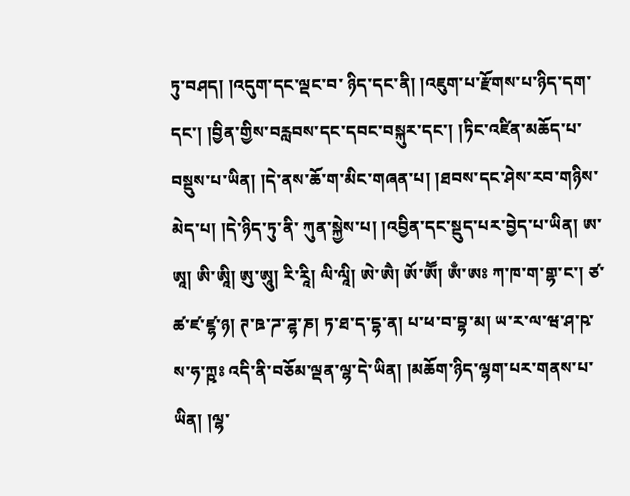ཏུ་བཤད། །འདུག་དང་ལྡང་བ་ ཉིད་དང་ནི། །འཇུག་པ་རྫོགས་པ་ཉིད་དག་དང་། །བྱིན་གྱིས་བརླབས་དང་དབང་བསྐུར་དང་། །ཏིང་འཛིན་མཆོད་པ་བསྡུས་པ་ཡིན། །དེ་ནས་ཆོ་ག་མིང་གཞན་པ། །ཐབས་དང་ཤེས་རབ་གཉིས་མེད་པ། །དེ་ཉིད་ཏུ་ནི་ ཀུན་སྐྱེས་པ། །འབྱིན་དང་སྡུད་པར་བྱེད་པ་ཡིན། ཨ་ཨཱ། ཨི་ཨཱི། ཨུ་ཨཱུ། རི་རཱི། ལི་ལཱི། ཨེ་ཨཻ། ཨོ་ཨཽ། ཨྃ་ཨཿ ཀ་ཁ་ག་གྷ་ང་། ཙ་ཚ་ཛ་ཛྷ་ཉ། ཊ་ཋ་ཌ་ཌྷ་ཎ། ཏ་ཐ་ད་དྷ་ན། པ་ཕ་བ་བྷ་མ། ཡ་ར་ལ་ཝ་ཤ་ཥ་ས་ཧ་ཀྵཿ འདི་ནི་བཅོམ་ལྡན་ལྷ་དེ་ཡིན། །མཆོག་ཉིད་ལྷག་པར་གནས་པ་ཡིན། །ལྷ་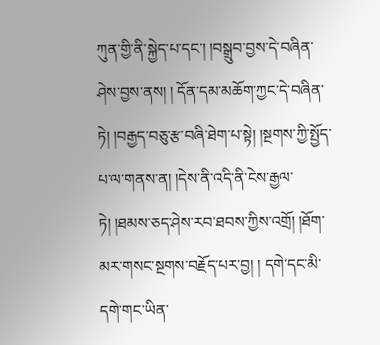ཀུན་གྱི་ནི་སྐྱེད་པ་དང་། །བསྒྲུབ་བྱས་དེ་བཞིན་ཤེས་བྱས་ནས། ། དོན་དམ་མཆོག་ཀྱང་དེ་བཞིན་ཏེ། །བརྒྱད་བཅུ་རྩ་བཞི་ཐེག་པ་སྟེ། །སྔགས་ཀྱི་སྤྱོད་པ་ལ་གནས་ན། །དེས་ནི་འདི་ནི་ངེས་རྒྱལ་ཏེ། །ཐམས་ཅད་ཤེས་རབ་ཐབས་ཀྱིས་འགྲོ། །ཐོག་མར་གསང་སྔགས་བརྗོད་པར་བྱ། ། དགེ་དང་མི་དགེ་གང་ཡིན་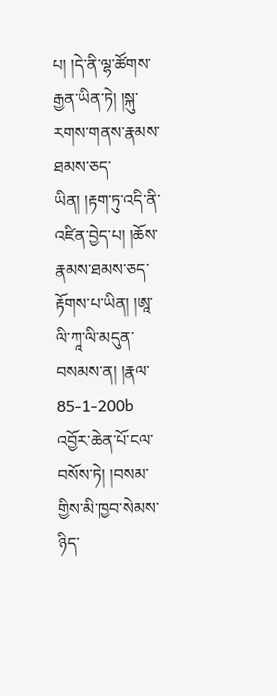པ། །དེ་ནི་ལྷ་ཚོགས་རྒྱན་ཡིན་ཏེ། །སྐུ་རགས་གནས་རྣམས་ཐམས་ཅད་ཡིན། །རྟག་ཏུ་འདི་ནི་འཛིན་བྱེད་པ། །ཆོས་རྣམས་ཐམས་ཅད་རྟོགས་པ་ཡིན། །ཨཱ་ལི་ཀཱ་ལི་མདུན་བསམས་ན། །རྣལ་ 85-1-200b འབྱོར་ཆེན་པོ་ངལ་བསོས་ཏེ། །བསམ་གྱིས་མི་ཁྱབ་སེམས་ཉིད་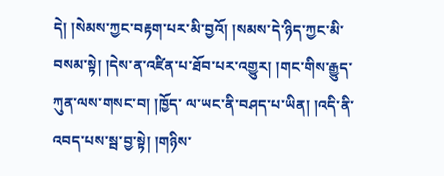དེ། །སེམས་ཀྱང་བརྟག་པར་མི་བྱའོ། །སམས་དེ་ཉིད་ཀྱང་མི་བསམ་སྟེ། །དེས་ན་འཛིན་པ་ཐོབ་པར་འགྱུར། །གང་གིས་རྒྱུད་ཀུན་ལས་གསང་བ། །ཁྱོད་ ལ་ཡང་ནི་བཤད་པ་ཡིན། །འདི་ནི་འབད་པས་སྦ་བྱ་སྟེ། །གཉིས་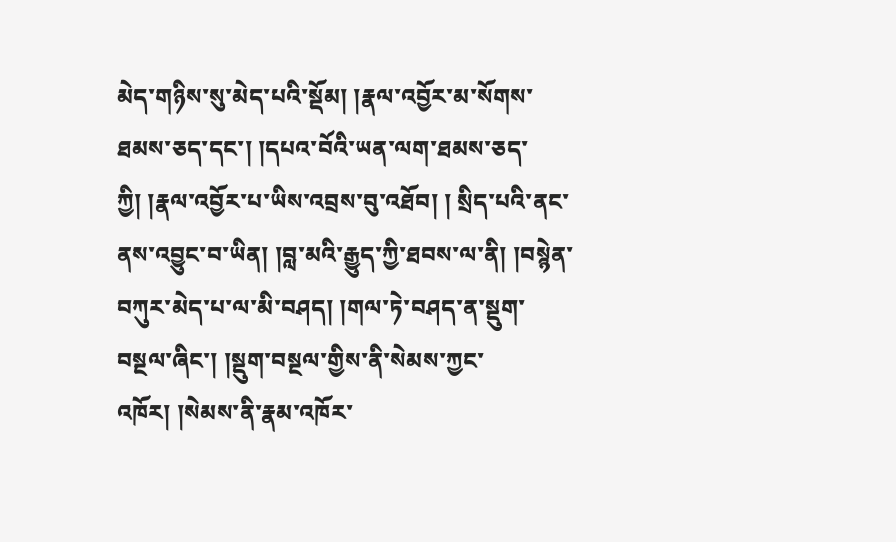མེད་གཉིས་སུ་མེད་པའི་སྡོམ། །རྣལ་འབྱོར་མ་སོགས་ཐམས་ཅད་དང་། །དཔའ་བོའི་ཡན་ལག་ཐམས་ཅད་ཀྱི། །རྣལ་འབྱོར་པ་ཡིས་འབྲས་བུ་འཐོབ། ། སྲིད་པའི་ནང་ནས་འབྱུང་བ་ཡིན། །བླ་མའི་རྒྱུད་ཀྱི་ཐབས་ལ་ནི། །བསྙེན་བཀུར་མེད་པ་ལ་མི་བཤད། །གལ་ཏེ་བཤད་ན་སྡུག་བསྔལ་ཞིང་། །སྡུག་བསྔལ་གྱིས་ནི་སེམས་ཀྱང་འཁོར། །སེམས་ནི་རྣམ་འཁོར་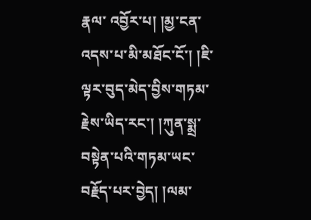རྣལ་ འབྱོར་པ། །མྱ་ངན་འདས་པ་མི་མཐོང་ངོ་། །ཇི་ལྟར་བུད་མེད་བྱིས་གཏམ་རྗེས་ཡིད་རང་། །ཀུན་སྨྲ་བསྟེན་པའི་གཏམ་ཡང་བརྗོད་པར་བྱེད། །ལམ་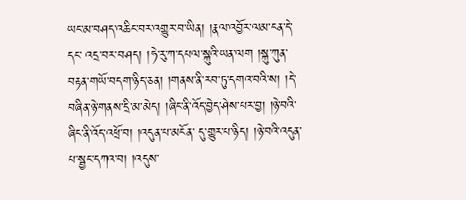ཡང་མ་བཤད་འཆིང་བར་འགྱུར་བ་ཡིན། །རྣལ་འབྱོར་ལམ་ངན་དེ་དང་ འདྲ་བར་བཤད། །ཧེ་རུ་ཀ་དཔལ་སྐུའི་ཡན་ལག །སྐུ་ཀུན་བརྟན་གཡོ་བདག་ཉིད་ཅན། །གནས་ནི་རབ་ཏུ་དགའ་བའི་ས། །དེ་བཞིན་ཉེ་གནས་དྲི་མ་མེད། །ཞིང་ནི་འོད་བྱེད་ཤེས་པར་བྱ། །ཉེ་བའི་ཞིང་ནི་འོད་འཕྲོ་བ། །འདུན་པ་མངོན་ དུ་གྱུར་པ་ཉིད། །ཉེ་བའི་འདུན་པ་སྦྱང་དཀའ་བ། །འདུས་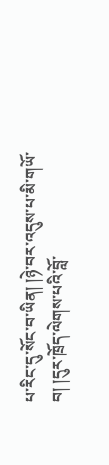པ་རིང་དུ་སོང་བ་ཡིན། །ཉེ་བར་འདུས་པ་མི་གཡོ་བ། །དུར་ཁྲོད་ལེགས་པའི་བློ་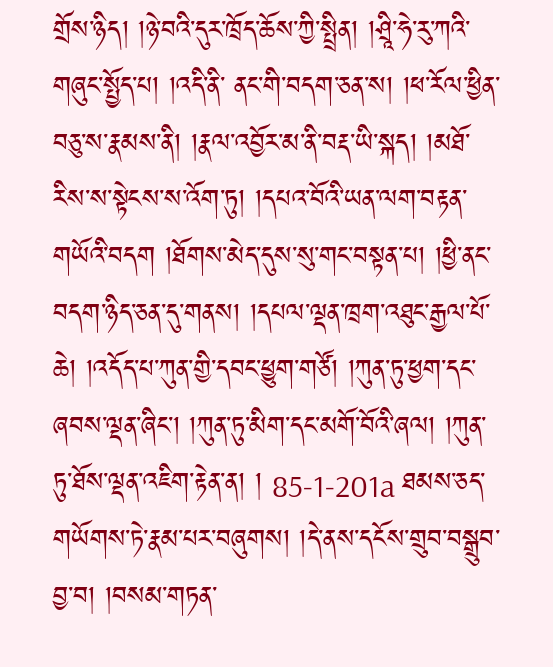གྲོས་ཉིད། །ཉེ་བའི་དུར་ཁྲོད་ཆོས་ཀྱི་སྤྲིན། །ཤྲཱི་ཧེ་རུ་ཀའི་གཞུང་སྤྱོད་པ། །འདི་ནི་ ནང་གི་བདག་ཅན་ས། །ཕ་རོལ་ཕྱིན་བཅུ་ས་རྣམས་ནི། །རྣལ་འབྱོར་མ་ནི་བརྡ་ཡི་སྐད། །མཐོ་རིས་ས་སྟེངས་ས་འོག་ཏུ། །དཔའ་བོའི་ཡན་ལག་བརྟན་གཡོའི་བདག །ཐོགས་མེད་དུས་སུ་གང་བསྟན་པ། །ཕྱི་ནང་ བདག་ཉིད་ཅན་དུ་གནས། །དཔལ་ལྡན་ཁྲག་འཐུང་རྒྱལ་པོ་ཆེ། །འདོད་པ་ཀུན་གྱི་དབང་ཕྱུག་གཙོ། །ཀུན་ཏུ་ཕྱག་དང་ཞབས་ལྡན་ཞིང་། །ཀུན་ཏུ་མིག་དང་མགོ་བོའི་ཞལ། །ཀུན་ཏུ་ཐོས་ལྡན་འཇིག་རྟེན་ན། ། 85-1-201a ཐམས་ཅད་གཡོགས་ཏེ་རྣམ་པར་བཞུགས། །དེ་ནས་དངོས་གྲུབ་བསྒྲུབ་བྱ་བ། །བསམ་གཏན་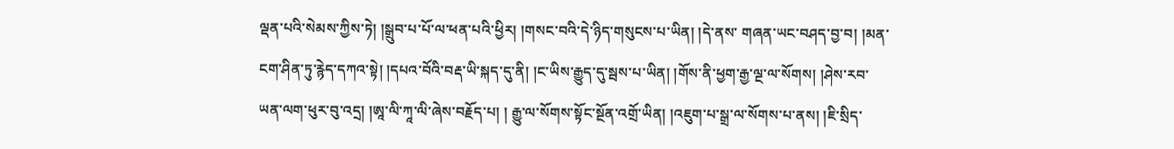ལྡན་པའི་སེམས་ཀྱིས་ཏེ། །སྒྲུབ་པ་པོ་ལ་ཕན་པའི་ཕྱིར། །གསང་བའི་དེ་ཉིད་གསུངས་པ་ཡིན། །དེ་ནས་ གཞན་ཡང་བཤད་བྱ་བ། །མན་ངག་ཤིན་ཏུ་རྙེད་དཀའ་སྟེ། །དཔའ་བོའི་བརྡ་ཡི་སྐད་དུ་ནི། །ང་ཡིས་རྒྱུད་དུ་སྦས་པ་ཡིན། །གོས་ནི་ཕྱག་རྒྱ་ལྔ་ལ་སོགས། །ཤེས་རབ་ཡན་ལག་ཕུར་བུ་འདྲ། །ཨཱ་ལི་ཀཱ་ལི་ཞེས་བརྗོད་པ། ། རྒྱུ་ལ་སོགས་སྟོང་སྔོན་འགྲོ་ཡིན། །འཇུག་པ་སྒྲ་ལ་སོགས་པ་ནས། །ཇི་སྲིད་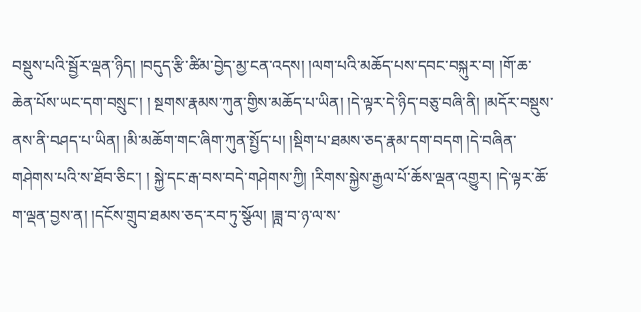བསྡུས་པའི་སྦྱོར་ལྡན་ཉིད། །བདུད་རྩི་ཚིམ་བྱེད་མྱ་ངན་འདས། །ལག་པའི་མཆོད་པས་དབང་བསྐུར་བ། །གོ་ཆ་ཆེན་པོས་ཡང་དག་བསྲུང་། ། སྔགས་རྣམས་ཀུན་གྱིས་མཆོད་པ་ཡིན། །དེ་ལྟར་དེ་ཉིད་བཅུ་བཞི་ནི། །མདོར་བསྡུས་ནས་ནི་བཤད་པ་ཡིན། །མི་མཆོག་གང་ཞིག་ཀུན་སྤྱོད་པ། །སྡིག་པ་ཐམས་ཅད་རྣམ་དག་བདག །དེ་བཞིན་གཤེགས་པའི་ས་ཐོབ་ཅིང་། ། སྐྱེ་དང་རྒ་བས་བདེ་གཤེགས་ཀྱི། །རིགས་སྐྱེས་རྒྱལ་པོ་ཆོས་ལྡན་འགྱུར། །དེ་ལྟར་ཆོ་ག་ལྡན་བྱས་ན། །དངོས་གྲུབ་ཐམས་ཅད་རབ་ཏུ་སྩོལ། །ཟླ་བ་ཉ་ལ་ས་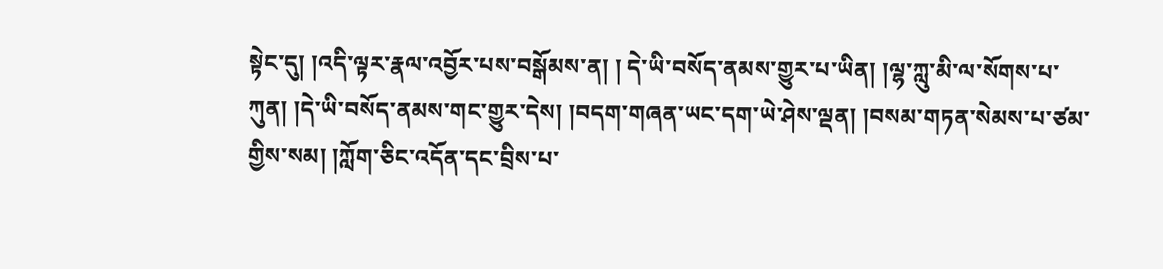སྟེང་དུ། །འདི་ལྟར་རྣལ་འབྱོར་པས་བསྒོམས་ན། ། དེ་ཡི་བསོད་ནམས་གྱུར་པ་ཡིན། །ལྷ་ཀླུ་མི་ལ་སོགས་པ་ཀུན། །དེ་ཡི་བསོད་ནམས་གང་གྱུར་དེས། །བདག་གཞན་ཡང་དག་ཡེ་ཤེས་ལྡན། །བསམ་གཏན་སེམས་པ་ཙམ་གྱིས་སམ། །ཀློག་ཅིང་འདོན་དང་བྲིས་པ་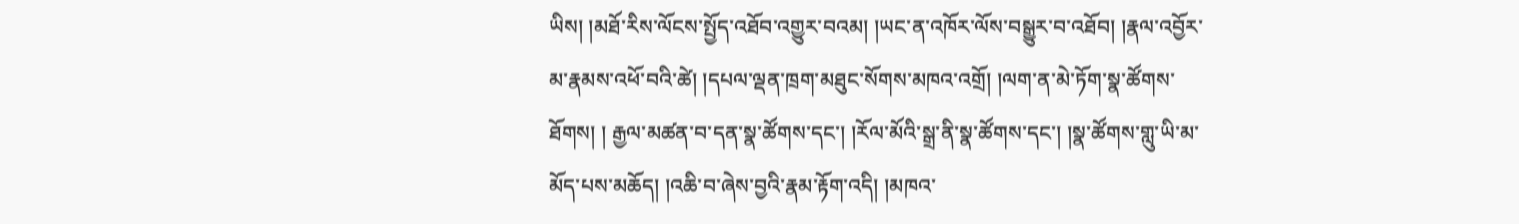ཡིས། །མཐོ་རིས་ལོངས་སྤྱོད་འཐོབ་འགྱུར་བའམ། །ཡང་ན་འཁོར་ལོས་བསྒྱུར་བ་འཐོབ། །རྣལ་འབྱོར་མ་རྣམས་འཕོ་བའི་ཚེ། །དཔལ་ལྡན་ཁྲག་མཐུང་སོགས་མཁའ་འགྲོ། །ལག་ན་མེ་ཏོག་སྣ་ཚོགས་ཐོགས། ། རྒྱལ་མཚན་བ་དན་སྣ་ཚོགས་དང་། །རོལ་མོའི་སྒྲ་ནི་སྣ་ཚོགས་དང་། །སྣ་ཚོགས་གླུ་ཡི་མ་མོད་པས་མཆོད། །འཆི་བ་ཞེས་བྱའི་རྣམ་རྟོག་འདི། །མཁའ་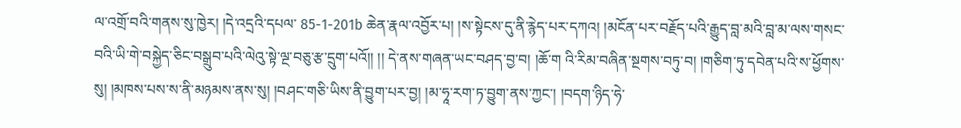ལ་འགྲོ་བའི་གནས་སུ་ཁྱེར། །དེ་འདྲའི་དཔལ་ 85-1-201b ཆེན་རྣལ་འབྱོར་པ། །ས་སྟེངས་དུ་ནི་རྙེད་པར་དཀའ། །མངོན་པར་བརྗོད་པའི་རྒྱུད་བླ་མའི་བླ་མ་ལས་གསང་བའི་ཡི་གེ་བསྐྱེད་ཅིང་བསྒྲུབ་པའི་ལེའུ་སྟེ་ལྔ་བཅུ་རྩ་དྲུག་པའོ།། །། དེ་ནས་གཞན་ཡང་བཤད་བྱ་བ། །ཆོ་ག འི་རིམ་བཞིན་སྔགས་བཏུ་བ། །གཅིག་ཏུ་དབེན་པའི་ས་ཕྱོགས་སུ། །མཁས་པས་ས་ནི་མཉམས་ནས་སུ། །བཤང་གཅི་ཡིས་ནི་བྱུག་པར་བྱ། །མ་ཧཱ་རག་ཏ་བྱུག་ནས་ཀྱང་། །བདག་ཉིད་ཧེ་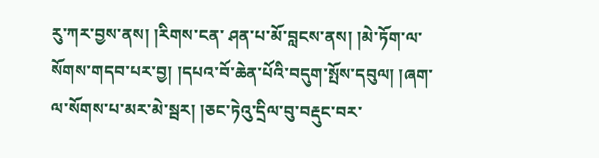རུ་ཀར་བྱས་ནས། །རིགས་ངན་ ཤན་པ་མོ་བླངས་ནས། །མེ་ཏོག་ལ་སོགས་གདབ་པར་བྱ། །དཔའ་བོ་ཆེན་པོའི་བདུག་སྤོས་དབུལ། །ཞག་ལ་སོགས་པ་མར་མེ་སྦར། །ཅང་ཏེའུ་དྲིལ་བུ་བརྡུང་བར་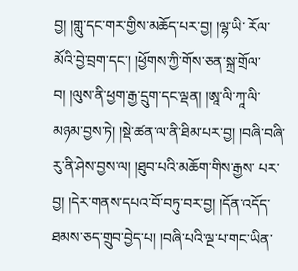བྱ། །གླུ་དང་གར་གྱིས་མཆོད་པར་བྱ། །ལྷ་ཡི་ རོལ་མོའི་བྱེ་བྲག་དང་། །ཕྱོགས་ཀྱི་གོས་ཅན་སྐྲ་གྲོལ་བ། །ལུས་ནི་ཕྱག་རྒྱ་དྲུག་དང་ལྡན། །ཨཱ་ལི་ཀཱ་ལི་མཉམ་བྱས་ཏེ། །སྡེ་ཚན་ལ་ནི་ཐིམ་པར་བྱ། །བཞི་བཞི་རུ་ནི་ཤེས་བྱས་ལ། །ཐུབ་པའི་མཆོག་གིས་རྒྱས་ པར་བྱ། །དེར་གནས་དཔའ་བོ་བཏུ་བར་བྱ། །དོན་འདོད་ཐམས་ཅད་གྲུབ་བྱེད་པ། །བཞི་པའི་ལྔ་པ་གང་ཡིན་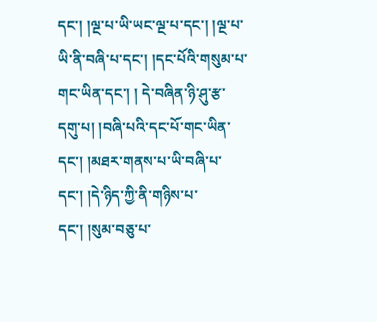དང་། །ལྔ་པ་ཡི་ཡང་ལྔ་པ་དང་། །ལྔ་པ་ཡི་ནི་བཞི་པ་དང་། །དང་པོའི་གསུམ་པ་གང་ཡིན་དང་། ། དེ་བཞིན་ཉི་ཤུ་རྩ་དགུ་པ། །བཞི་པའི་དང་པོ་གང་ཡིན་དང་། །མཐར་གནས་པ་ཡི་བཞི་པ་དང་། །དེ་ཉིད་ཀྱི་ནི་གཉིས་པ་དང་། །སུམ་བཅུ་པ་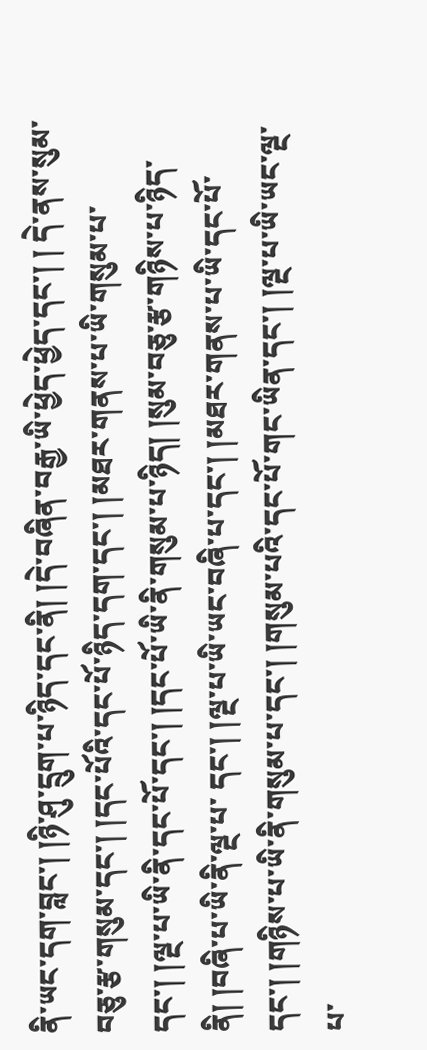ནི་ཡང་དག་བླང་། །ཉི་ཤུ་དྲུག་པ་ཉིད་དང་ནི། །དེ་བཞིན་བརྒྱ་ཡི་ཕྱེད་ཕྱེད་དང་། ། དེ་ནས་སུམ་བཅུ་རྩ་གསུམ་དང་། །དང་པོའི་དང་པོ་ཉིད་དག་དང་། །མཐར་གནས་པ་ཡི་གསུམ་པ་དང་། །ལྔ་པ་ཡི་ནི་དང་པོ་དང་། །དང་པོ་ཡི་ནི་གསུམ་པ་ཉིད། །སུམ་བཅུ་རྩ་གཉིས་པ་ཉིད་ནི། །བཞི་པ་ཡི་ནི་ལྔ་པ་ དང་། །ལྔ་པ་ཡི་ཡང་བཞི་པ་དང་། །མཐར་གནས་པ་ཡི་དང་པོ་དང་། །གཉིས་པ་ཡི་ནི་གསུམ་པ་དང་། །གསུམ་པའི་དང་པོ་གང་ཡིན་དང་། །ལྔ་པ་ཡི་ཡང་ལྔ་པ་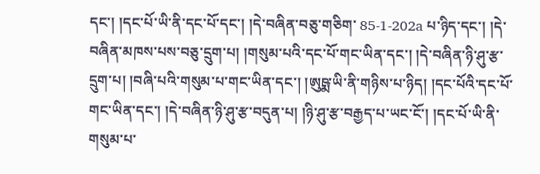དང་། །དང་པོ་ཡི་ནི་དང་པོ་དང་། །དེ་བཞིན་བཅུ་གཅིག་ 85-1-202a པ་ཉིད་དང་། །དེ་བཞིན་མཁས་པས་བཅུ་དྲུག་པ། །གསུམ་པའི་དང་པོ་གང་ཡིན་དང་། །དེ་བཞིན་ཉི་ཤུ་རྩ་དྲུག་པ། །བཞི་པའི་གསུམ་པ་གང་ཡིན་དང་། །ཨུཥྨ་ཡི་ནི་གཉིས་པ་ཉིད། །དང་པོའི་དང་པོ་ གང་ཡིན་དང་། །དེ་བཞིན་ཉི་ཤུ་རྩ་བདུན་པ། །ཉི་ཤུ་རྩ་བརྒྱད་པ་ཡང་ངོ་། །དང་པོ་ཡི་ནི་གསུམ་པ་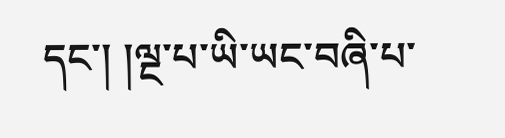དང་། །ལྔ་པ་ཡི་ཡང་བཞི་པ་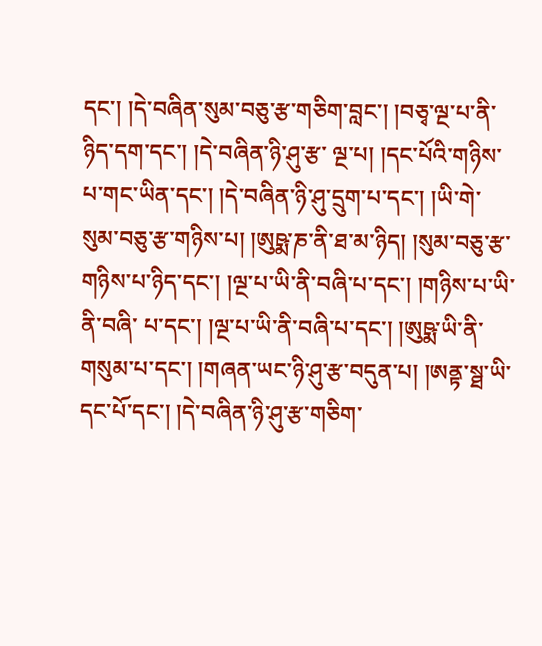དང་། །དེ་བཞིན་སུམ་བཅུ་རྩ་གཅིག་བླང་། །བཅྭ་ལྔ་པ་ནི་ཉིད་དག་དང་། །དེ་བཞིན་ཉི་ཤུ་རྩ་ ལྔ་པ། །དང་པོའི་གཉིས་པ་གང་ཡིན་དང་། །དེ་བཞིན་ཉི་ཤུ་དྲུག་པ་དང་། །ཡི་གེ་སུམ་བཅུ་རྩ་གཉིས་པ། །ཨུཥྨ་ཎ་ནི་ཐ་མ་ཉིད། །སུམ་བཅུ་རྩ་གཉིས་པ་ཉིད་དང་། །ལྔ་པ་ཡི་ནི་བཞི་པ་དང་། །གཉིས་པ་ཡི་ནི་བཞི་ པ་དང་། །ལྔ་པ་ཡི་ནི་བཞི་པ་དང་། །ཨུཥྨ་ཡི་ནི་གསུམ་པ་དང་། །གཞན་ཡང་ཉི་ཤུ་རྩ་བདུན་པ། །ཨནྟ་སྠ་ཡི་དང་པོ་དང་། །དེ་བཞིན་ཉི་ཤུ་རྩ་གཅིག་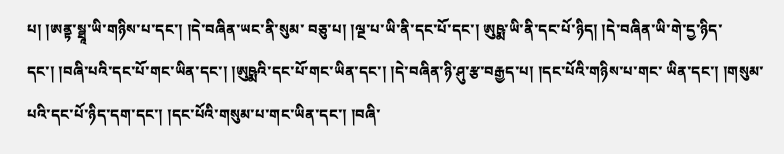པ། །ཨནྟ་སྠཱ་ཡི་གཉིས་པ་དང་། །དེ་བཞིན་ཡང་ནི་སུམ་ བཅུ་པ། །ལྔ་པ་ཡི་ནི་དང་པོ་དང་། ཨུཥྨ་ཡི་ནི་དང་པོ་ཉིད། །དེ་བཞིན་ཡི་གེ་དྱ་ཉིད་དང་། །བཞི་པའི་དང་པོ་གང་ཡིན་དང་། །ཨུཥྨའི་དང་པོ་གང་ཡིན་དང་། །དེ་བཞིན་ཉི་ཤུ་རྩ་བརྒྱད་པ། །དང་པོའི་གཉིས་པ་གང་ ཡིན་དང་། །གསུམ་པའི་དང་པོ་ཉིད་དག་དང་། །དང་པོའི་གསུམ་པ་གང་ཡིན་དང་། །བཞི་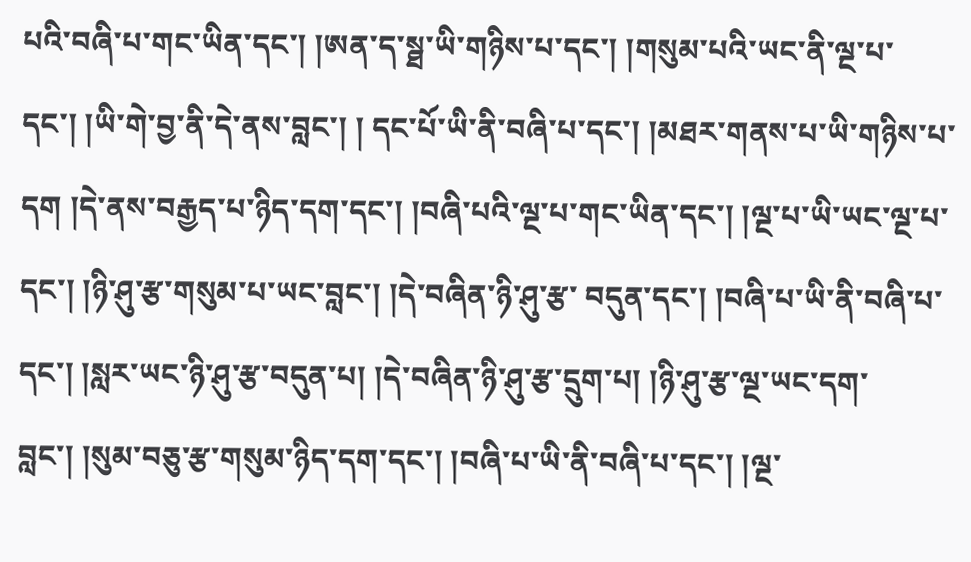པའི་བཞི་པ་གང་ཡིན་དང་། །ཨན་ད་སྠ་ཡི་གཉིས་པ་དང་། །གསུམ་པའི་ཡང་ནི་ལྔ་པ་དང་། །ཡི་གེ་བྱ་ནི་དེ་ནས་བླང་། ། དང་པོ་ཡི་ནི་བཞི་པ་དང་། །མཐར་གནས་པ་ཡི་གཉིས་པ་དག །དེ་ནས་བརྒྱད་པ་ཉིད་དག་དང་། །བཞི་པའི་ལྔ་པ་གང་ཡིན་དང་། །ལྔ་པ་ཡི་ཡང་ལྔ་པ་དང་། །ཉི་ཤུ་རྩ་གསུམ་པ་ཡང་བླང་། །དེ་བཞིན་ཉི་ཤུ་རྩ་ བདུན་དང་། །བཞི་པ་ཡི་ནི་བཞི་པ་དང་། །སླར་ཡང་ཉི་ཤུ་རྩ་བདུན་པ། །དེ་བཞིན་ཉི་ཤུ་རྩ་དྲུག་པ། །ཉི་ཤུ་རྩ་ལྔ་ཡང་དག་བླང་། །སུམ་བཅུ་རྩ་གསུམ་ཉིད་དག་དང་། །བཞི་པ་ཡི་ནི་བཞི་པ་དང་། །ལྔ་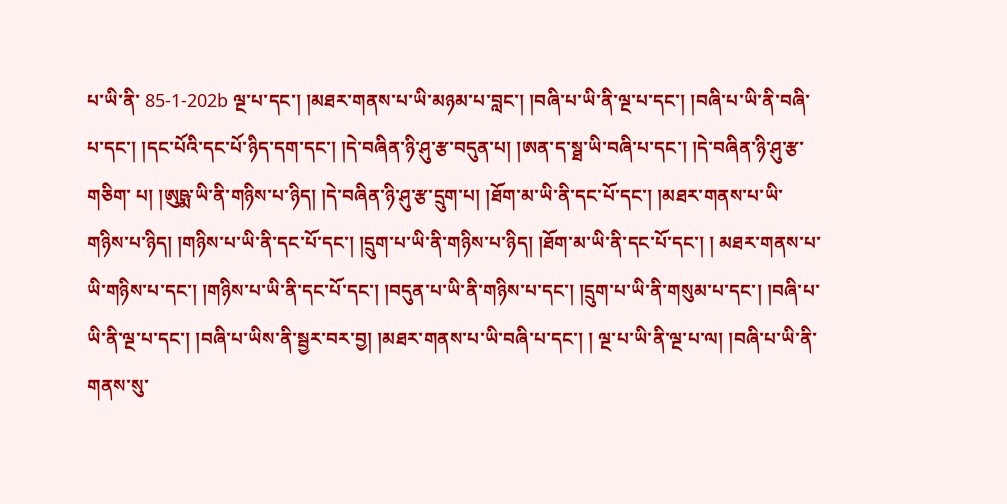པ་ཡི་ནི་ 85-1-202b ལྔ་པ་དང་། །མཐར་གནས་པ་ཡི་མཉམ་པ་བླང་། །བཞི་པ་ཡི་ནི་ལྔ་པ་དང་། །བཞི་པ་ཡི་ནི་བཞི་པ་དང་། །དང་པོའི་དང་པོ་ཉིད་དག་དང་། །དེ་བཞིན་ཉི་ཤུ་རྩ་བདུན་པ། །ཨན་ད་སྠ་ཡི་བཞི་པ་དང་། །དེ་བཞིན་ཉི་ཤུ་རྩ་གཅིག་ པ། །ཨུཥྨ་ཡི་ནི་གཉིས་པ་ཉིད། །དེ་བཞིན་ཉི་ཤུ་རྩ་དྲུག་པ། །ཐོག་མ་ཡི་ནི་དང་པོ་དང་། །མཐར་གནས་པ་ཡི་གཉིས་པ་ཉིད། །གཉིས་པ་ཡི་ནི་དང་པོ་དང་། །དྲུག་པ་ཡི་ནི་གཉིས་པ་ཉིད། །ཐོག་མ་ཡི་ནི་དང་པོ་དང་། ། མཐར་གནས་པ་ཡི་གཉིས་པ་དང་། །གཉིས་པ་ཡི་ནི་དང་པོ་དང་། །བདུན་པ་ཡི་ནི་གཉིས་པ་དང་། །དྲུག་པ་ཡི་ནི་གསུམ་པ་དང་། །བཞི་པ་ཡི་ནི་ལྔ་པ་དང་། །བཞི་པ་ཡིས་ནི་སྦྱར་བར་བྱ། །མཐར་གནས་པ་ཡི་བཞི་པ་དང་། ། ལྔ་པ་ཡི་ནི་ལྔ་པ་ལ། །བཞི་པ་ཡི་ནི་གནས་སུ་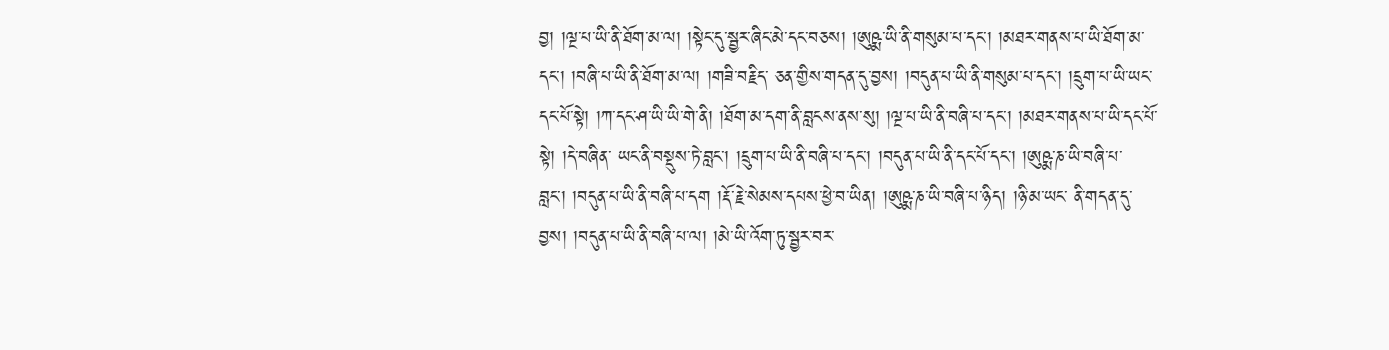བྱ། །ལྔ་པ་ཡི་ནི་ཐོག་མ་ལ། །སྟེང་དུ་སྦྱར་ཞིང་མེ་དང་བཅས། །ཨུཥྨ་ཡི་ནི་གསུམ་པ་དང་། །མཐར་གནས་པ་ཡི་ཐོག་མ་དང་། །བཞི་པ་ཡི་ནི་ཐོག་མ་ལ། །གཟི་བརྗིད་ ཅན་གྱིས་གདན་དུ་བྱས། །བདུན་པ་ཡི་ནི་གསུམ་པ་དང་། །དྲུག་པ་ཡི་ཡང་དང་པོ་སྟེ། །ཀ་དང་ཤ་ཡི་ཡི་གེ་ནི། །ཐོག་མ་དག་ནི་བླངས་ནས་སུ། །ལྔ་པ་ཡི་ནི་བཞི་པ་དང་། །མཐར་གནས་པ་ཡི་དང་པོ་སྟེ། །དེ་བཞིན་ ཡང་ནི་བསྡུས་ཏེ་བླང་། །དྲུག་པ་ཡི་ནི་བཞི་པ་དང་། །བདུན་པ་ཡི་ནི་དང་པོ་དང་། །ཨུཥྨ་ཎ་ཡི་བཞི་པ་བླང་། །བདུན་པ་ཡི་ནི་བཞི་པ་དག །རྡོ་རྗེ་སེམས་དཔས་ཕྱེ་བ་ཡིན། །ཨུཥྨ་ཎ་ཡི་བཞི་པ་ཉིད། །ཉི་མ་ཡང་ ནི་གདན་དུ་བྱས། །བདུན་པ་ཡི་ནི་བཞི་པ་ལ། །མེ་ཡི་འོག་ཏུ་སྦྱར་བར་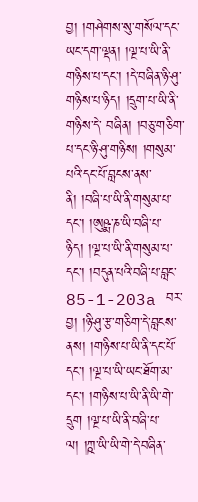བྱ། །གཤེགས་སུ་གསོལ་དང་ཡང་དག་ལྡན། །ལྔ་པ་ཡི་ནི་གཉིས་པ་དང་། །དེ་བཞིན་ཉི་ཤུ་གཉིས་པ་ཉིད། །དྲུག་པ་ཡི་ནི་གཉིས་དེ་ བཞིན། །བཅུ་གཅིག་པ་དང་ཉི་ཤུ་གཉིས། །གསུམ་པའི་དང་པོ་བླངས་ནས་ནི། །བཞི་པ་ཡི་ནི་གསུམ་པ་དང་། །ཨུཥྨ་ཎ་ཡི་བཞི་པ་ཉིད། །ལྔ་པ་ཡི་ནི་གསུམ་པ་དང་། །བདུན་པའི་བཞི་པ་བླང་ 85-1-203a བར་བྱ། །ཉི་ཤུ་རྩ་གཅིག་དེ་བླངས་ནས། །གཉིས་པ་ཡི་ནི་དང་པོ་དང་། །ལྔ་པ་ཡི་ཡང་ཐོག་མ་དང་། །གཉིས་པ་ཡི་ནི་ཡི་གེ་དྲུག །ལྔ་པ་ཡི་ནི་བཞི་པ་ལ། །ཀྵ་ཡི་ཡི་གེ་དེ་བཞིན་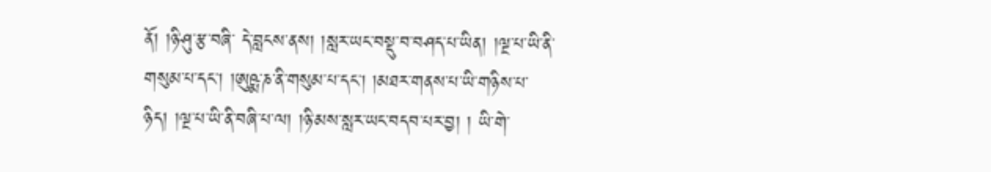ནོ། །ཉི་ཤུ་རྩ་བཞི་ དེ་བླངས་ནས། །སླར་ཡང་བསྡུ་བ་བཤད་པ་ཡིན། །ལྔ་པ་ཡི་ནི་གསུམ་པ་དང་། །ཨུཥྨ་ཎ་ནི་གསུམ་པ་དང་། །མཐར་གནས་པ་ཡི་གཉིས་པ་ཉིད། །ལྔ་པ་ཡི་ནི་བཞི་པ་ལ། །ཉི་མས་སླར་ཡང་བདབ་པར་བྱ། ། ཡི་གེ་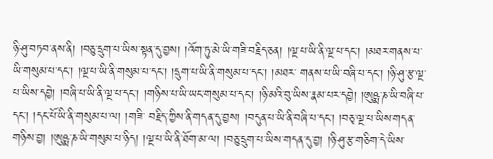ཉི་ཤུ་བཏབ་ནས་ནི། །བཅུ་དྲུག་པ་ཡིས་སྟན་དུ་བྱས། །འོག་ཏུ་མེ་ཡི་གཟི་བརྗིད་ཅན། །ལྔ་པ་ཡི་ནི་ལྔ་པ་དང་། །མཐར་གནས་པ་ཡི་གསུམ་པ་དང་། །ལྔ་པ་ཡི་ནི་གསུམ་པ་དང་། །དྲུག་པ་ཡི་ནི་གསུམ་པ་དང་། །མཐར་ གནས་པ་ཡི་བཞི་པ་དང་། །ཉི་ཤུ་རྩ་ལྔ་པ་ཡིས་དབྱེ། །བཞི་པ་ཡི་ནི་ལྔ་པ་དང་། །གཉིས་པ་ཡི་ཡང་གསུམ་པ་དང་། །ཉི་མའི་བུ་ཡིས་རྣམ་པར་དབྱེ། །ཨུཥྨ་ཎ་ཡི་བཞི་པ་དང་། །དང་པོ་ཡི་ནི་གསུམ་པ་ལ། །གཟི་ བརྗིད་ཀྱིས་ནི་གདན་དུ་བྱས། །བདུན་པ་ཡི་ནི་བཞི་པ་དང་། །བཅྭ་ལྔ་པ་ཡིས་གདན་གཉིས་བྱ། །ཨུཥྨ་ཎ་ཡི་གསུམ་པ་ཉིད། །ལྔ་པ་ཡི་ནི་ཐོག་མ་ལ། །བཅུ་དྲུག་པ་ཡིས་གདན་དུ་བྱ། །ཉི་ཤུ་རྩ་གཅིག་དེ་ཡིས་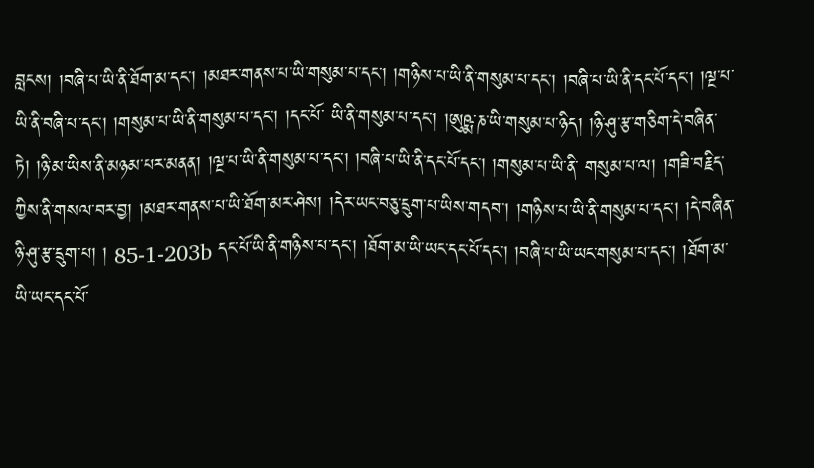བླངས། །བཞི་པ་ཡི་ནི་ཐོག་མ་དང་། །མཐར་གནས་པ་ཡི་གསུམ་པ་དང་། །གཉིས་པ་ཡི་ནི་གསུམ་པ་དང་། །བཞི་པ་ཡི་ནི་དང་པོ་དང་། །ལྔ་པ་ཡི་ནི་བཞི་པ་དང་། །གསུམ་པ་ཡི་ནི་གསུམ་པ་དང་། །དང་པོ་ ཡི་ནི་གསུམ་པ་དང་། །ཨུཥྨ་ཎ་ཡི་གསུམ་པ་ཉིད། །ཉི་ཤུ་རྩ་གཅིག་དེ་བཞིན་ཏེ། །ཉི་མ་ཡིས་ནི་མཉམ་པར་མནན། །ལྔ་པ་ཡི་ནི་གསུམ་པ་དང་། །བཞི་པ་ཡི་ནི་དང་པོ་དང་། །གསུམ་པ་ཡི་ནི་ གསུམ་པ་ལ། །གཟི་བརྗིད་ཀྱིས་ནི་གསལ་བར་བྱ། །མཐར་གནས་པ་ཡི་ཐོག་མར་ཤེས། །དེར་ཡང་བཅུ་དྲུག་པ་ཡིས་གདབ་། །གཉིས་པ་ཡི་ནི་གསུམ་པ་དང་། །དེ་བཞིན་ཉི་ཤུ་རྩ་དྲུག་པ། ། 85-1-203b དང་པོ་ཡི་ནི་གཉིས་པ་དང་། །ཐོག་མ་ཡི་ཡང་དང་པོ་དང་། །བཞི་པ་ཡི་ཡང་གསུམ་པ་དང་། །ཐོག་མ་ཡི་ཡང་དང་པོ་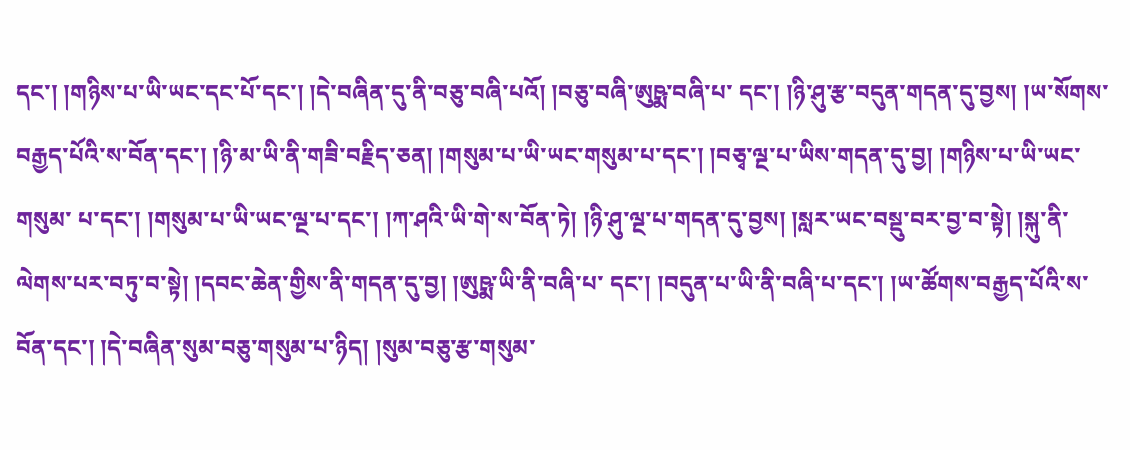དང་། །གཉིས་པ་ཡི་ཡང་དང་པོ་དང་། །དེ་བཞིན་དུ་ནི་བཅུ་བཞི་པའོ། །བཅུ་བཞི་ཨུཥྨ་བཞི་པ་ དང་། །ཉི་ཤུ་རྩ་བདུན་གདན་དུ་བྱས། །ཡ་སོགས་བརྒྱད་པོའི་ས་བོན་དང་། །ཉི་མ་ཡི་ནི་གཟི་བརྗིད་ཅན། །གསུམ་པ་ཡི་ཡང་གསུམ་པ་དང་། །བཅྭ་ལྔ་པ་ཡིས་གདན་དུ་བྱ། །གཉིས་པ་ཡི་ཡང་གསུམ་ པ་དང་། །གསུམ་པ་ཡི་ཡང་ལྔ་པ་དང་། །ཀ་ཤའི་ཡི་གེ་ས་བོན་ཏེ། །ཉི་ཤུ་ལྔ་པ་གདན་དུ་བྱས། །སླར་ཡང་བསྡུ་བར་བྱ་བ་སྟེ། །སྐུ་ནི་ལེགས་པར་བཏུ་བ་སྟེ། །དབང་ཆེན་གྱིས་ནི་གདན་དུ་བྱ། །ཨུཥྨ་ཡི་ནི་བཞི་པ་ དང་། །བདུན་པ་ཡི་ནི་བཞི་པ་དང་། །ཡ་ཚོགས་བརྒྱད་པོའི་ས་བོན་དང་། །དེ་བཞིན་སུམ་བཅུ་གསུམ་པ་ཉིད། །སུམ་བཅུ་རྩ་གསུམ་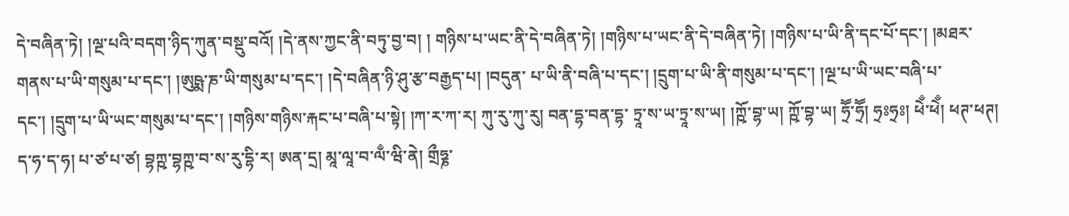དེ་བཞིན་ཏེ། །ལྔ་པའི་བདག་ཉིད་ཀུན་བསྡུ་བའོ། །དེ་ནས་ཀྱང་ནི་བཏུ་བྱ་བ། ། གཉིས་པ་ཡང་ནི་དེ་བཞིན་ཏེ། །གཉིས་པ་ཡང་ནི་དེ་བཞིན་ཏེ། །གཉིས་པ་ཡི་ནི་དང་པོ་དང་། །མཐར་གནས་པ་ཡི་གསུམ་པ་དང་། །ཨུཥྨ་ཎ་ཡི་གསུམ་པ་དང་། །དེ་བཞིན་ཉི་ཤུ་རྩ་བརྒྱད་པ། །བདུན་ པ་ཡི་ནི་བཞི་པ་དང་། །དྲུག་པ་ཡི་ནི་གསུམ་པ་དང་། །ལྔ་པ་ཡི་ཡང་བཞི་པ་དང་། །དྲུག་པ་ཡི་ཡང་གསུམ་པ་དང་། །གཉིས་གཉིས་རྐང་པ་བཞི་པ་སྟེ། །ཀ་ར་ཀ་ར། ཀུ་རུ་ཀུ་རུ། བན་དྷ་བན་དྷ་ ཏྲཱ་ས་ཡ་ཏྲཱ་ས་ཡ། །ཀྵོ་བྷ་ཡ། ཀྵོ་བྷ་ཡ། ཧྲཽ་ཧྲཽ། ཧྲཿཧྲཿ། ཕེྃ་ཕེྃ། ཕཊ་ཕཊ། ད་ཧ་ད་ཧ། པ་ཙ་པ་ཙ། བྷཀྵ་བྷཀྵ་བ་ས་རུ་དྷི་ར། ཨན་དྲ། མཱ་ལཱ་བ་ལྃ་ཝི་ནེ། གྲྀཧྞ་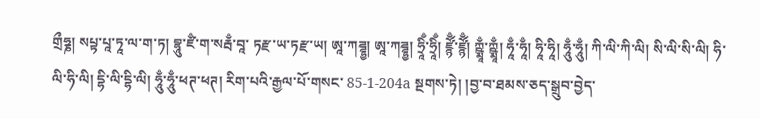གྲྀཧྞ། སཔྟ་པཱ་ཏཱ་ལ་ག་ཏ། བྷཱུ་ཛྃ་ག་སརྦྃ་བཱ་ ཏརྫ་ཡ་ཏརྫ་ཡ། ཨཱ་ཀཌྜྷྱ། ཨཱ་ཀཌྜྷྱ། ཧྲཱིྃ་ཧྲཱིྃ། ཛྙོྃ་ཛྙོྃ། ཀྵྨཱྃ་ཀྵྨཱྃ། ཧཱྃ་ཧཱྃ། ཧཱི་ཧཱི། ཧཱུྃ་ཧཱུྃ། ཀི་ལི་ཀི་ལི། སི་ལི་སི་ལི། ཧི་ལི་ཧི་ལི། དྷི་ལི་དྷི་ལི། ཧཱུྃ་ཧཱུྃ་ཕཊ་ཕཊ། རིག་པའི་རྒྱལ་པོ་གསང་ 85-1-204a སྔགས་ཏེ། །བྱ་བ་ཐམས་ཅད་སྒྲུབ་བྱེད་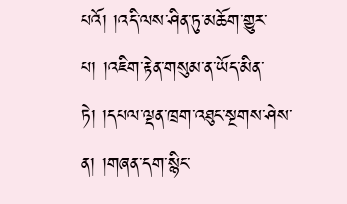པའོ། །འདི་ལས་ཤིན་ཏུ་མཆོག་གྱུར་པ། །འཇིག་རྟེན་གསུམ་ན་ཡོད་མིན་ཏེ། །དཔལ་ལྡན་ཁྲག་འཐུང་སྔགས་ཤེས་ན། །གཞན་དག་སྙིང་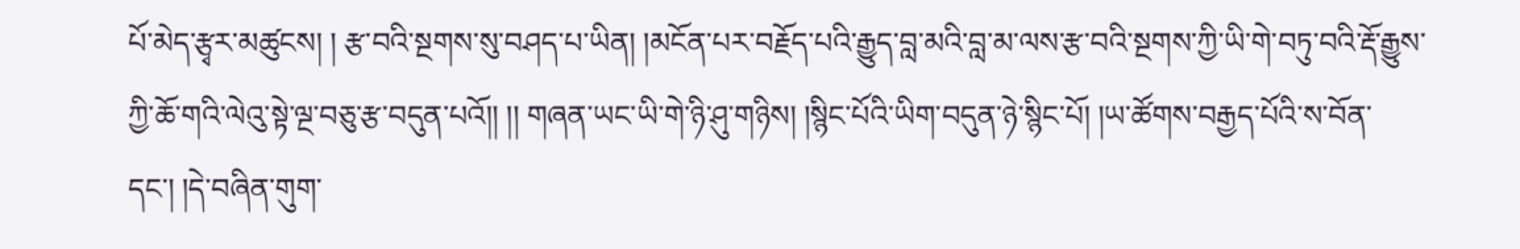པོ་མེད་རྩྭར་མཚུངས། ། རྩ་བའི་སྔགས་སུ་བཤད་པ་ཡིན། །མངོན་པར་བརྗོད་པའི་རྒྱུད་བླ་མའི་བླ་མ་ལས་རྩ་བའི་སྔགས་ཀྱི་ཡི་གེ་བཏུ་བའི་རྡོ་རྒྱུས་ཀྱི་ཆོ་གའི་ལེའུ་སྟེ་ལྔ་བཅུ་རྩ་བདུན་པའོ།། །། གཞན་ཡང་ཡི་གེ་ཉི་ཤུ་གཉིས། །སྙིང་པོའི་ཡིག་བདུན་ཉེ་སྙིང་པོ། །ཡ་ཚོགས་བརྒྱད་པོའི་ས་བོན་དང་། །དེ་བཞིན་གུག་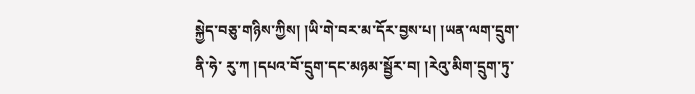སྐྱེད་བཅུ་གཉིས་ཀྱིས། །ཡི་གེ་བར་མ་དོར་བྱས་པ། །ཡན་ལག་དྲུག་ནི་ཧེ་ རུ་ཀ །དཔའ་བོ་དྲུག་དང་མཉམ་སྦྱོར་བ། །རེའུ་མིག་དྲུག་ཏུ་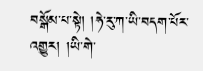བསྒོམ་པ་སྟེ། །ཧེ་རུ་ཀ་ཡི་བདག་པོར་འགྱུར། །ཡི་གེ་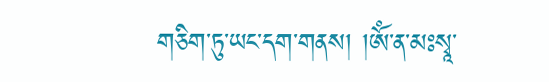གཅིག་ཏུ་ཡང་དག་གནས། །ཨོཾ་ན་མཿསྭཱ་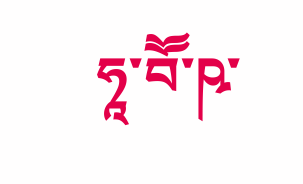ཧཱ་བཽ་ཥ་